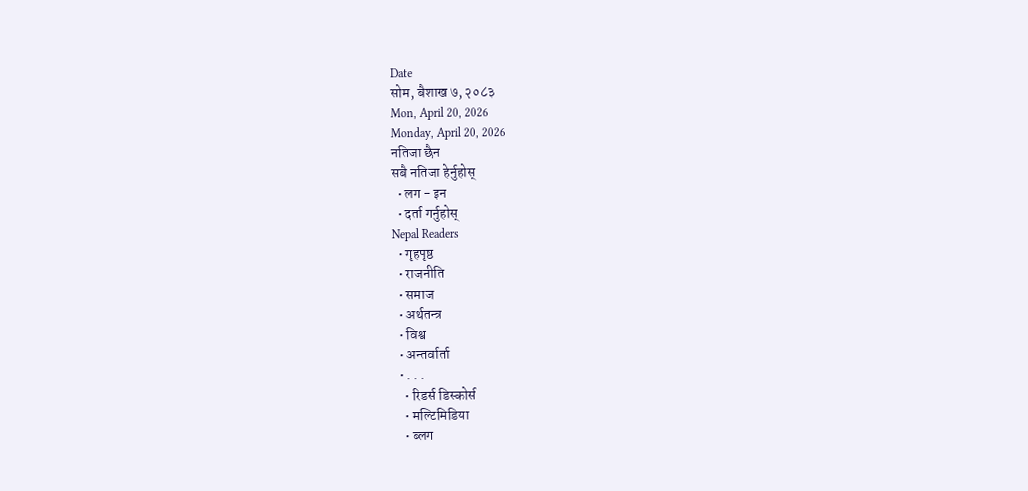Date
सोम, बैशाख ७, २०८३
Mon, April 20, 2026
Monday, April 20, 2026
नतिजा छैन
सबै नतिजा हेर्नुहोस्
  • लग - इन
  • दर्ता गर्नुहोस्
Nepal Readers
  • गृहपृष्ठ
  • राजनीति
  • समाज
  • अर्थतन्त्र
  • विश्व
  • अन्तर्वार्ता
  • . . .
    • रिडर्स डिस्कोर्स
    • मल्टिमिडिया
    • ब्लग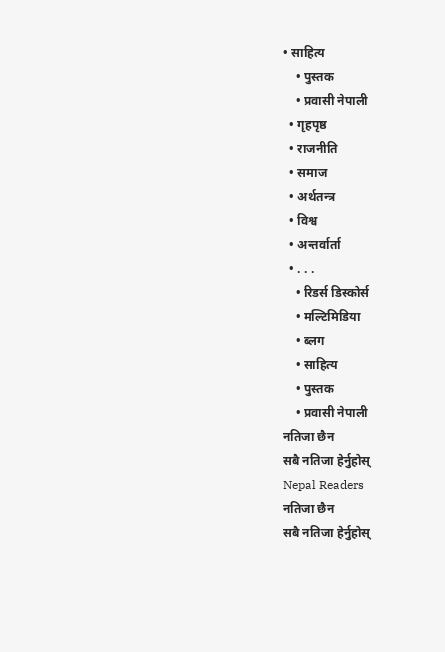• साहित्य
    • पुस्तक
    • प्रवासी नेपाली
  • गृहपृष्ठ
  • राजनीति
  • समाज
  • अर्थतन्त्र
  • विश्व
  • अन्तर्वार्ता
  • . . .
    • रिडर्स डिस्कोर्स
    • मल्टिमिडिया
    • ब्लग
    • साहित्य
    • पुस्तक
    • प्रवासी नेपाली
नतिजा छैन
सबै नतिजा हेर्नुहोस्
Nepal Readers
नतिजा छैन
सबै नतिजा हेर्नुहोस्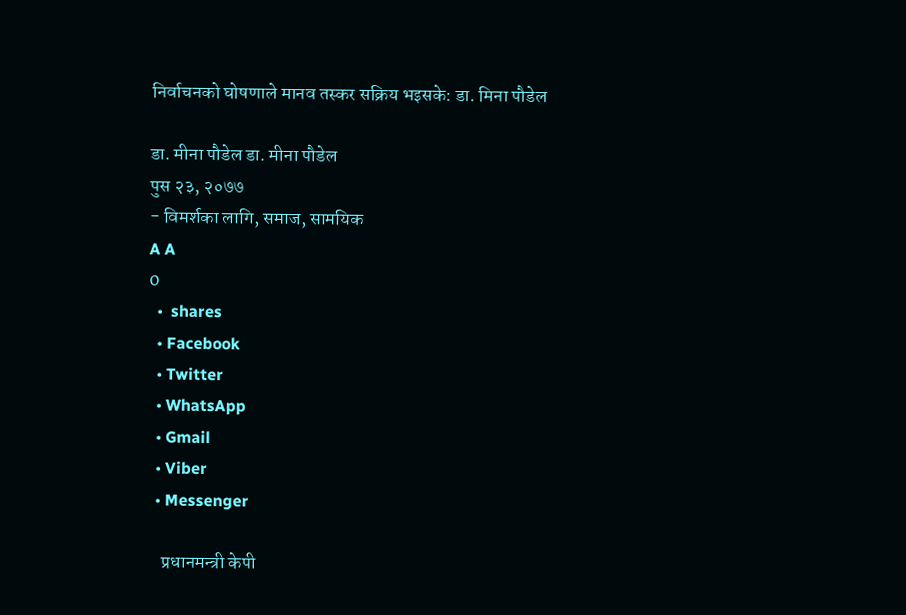निर्वाचनको घोषणाले मानव तस्कर सक्रिय भइसके: डा. मिना पौडेल

डा. मीना पौडेल डा. मीना पौडेल
पुस २३, २०७७
- विमर्शका लागि, समाज, सामयिक
A A
0
  •  shares
  • Facebook
  • Twitter
  • WhatsApp
  • Gmail
  • Viber
  • Messenger

    प्रधानमन्त्री केपी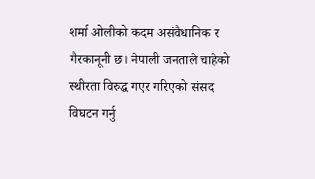शर्मा ओलीको कदम असंवैधानिक र गैरकानूनी छ। नेपाली जनताले चाहेको स्थीरता विरुद्ध गएर गरिएको संसद विघटन गर्नु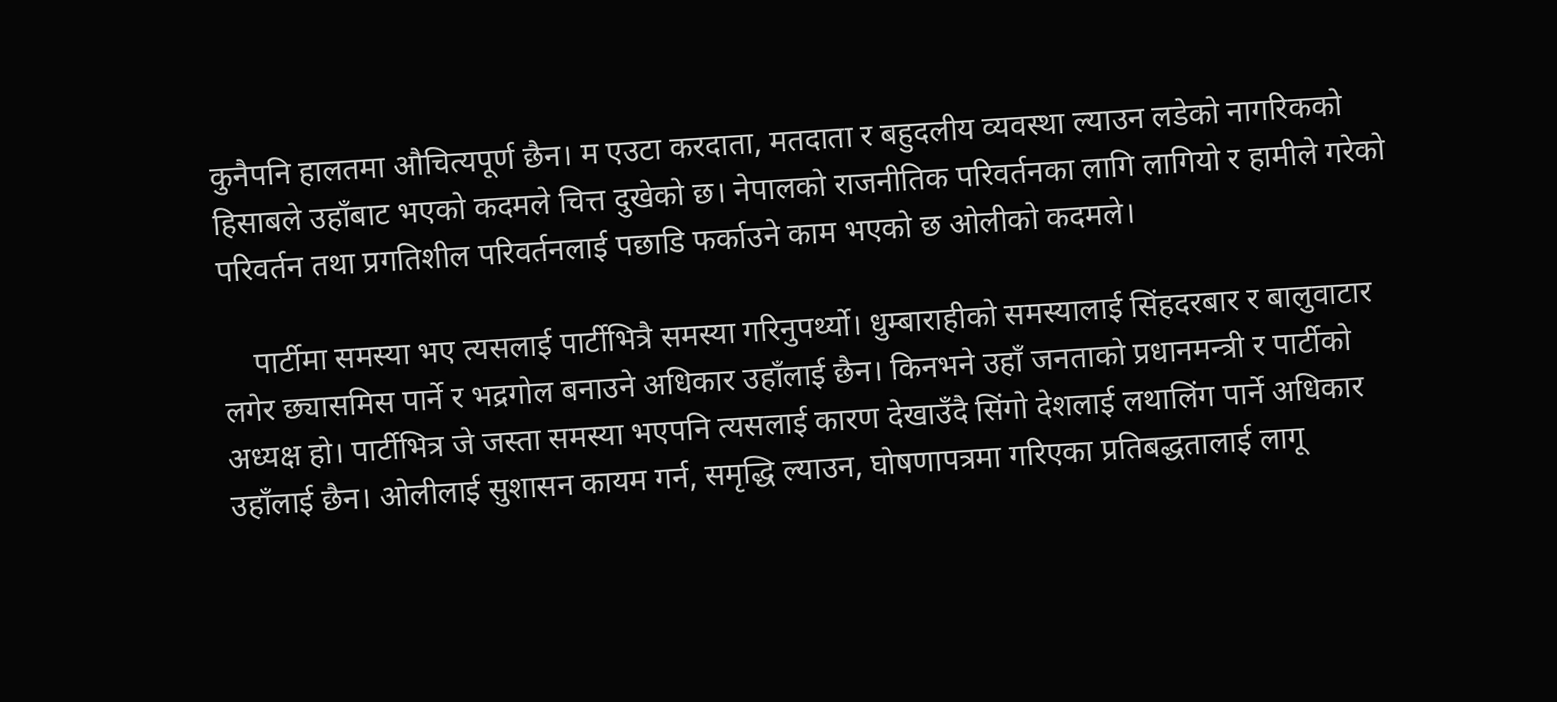कुनैपनि हालतमा औचित्यपूर्ण छैन। म एउटा करदाता, मतदाता र बहुदलीय व्यवस्था ल्याउन लडेको नागरिकको हिसाबले उहाँबाट भएको कदमले चित्त दुखेको छ। नेपालको राजनीतिक परिवर्तनका लागि लागियो र हामीले गरेको परिवर्तन तथा प्रगतिशील परिवर्तनलाई पछाडि फर्काउने काम भएको छ ओलीको कदमले।

    पार्टीमा समस्या भए त्यसलाई पार्टीभित्रै समस्या गरिनुपर्थ्यो। धुम्बाराहीको समस्यालाई सिंहदरबार र बालुवाटार लगेर छ्यासमिस पार्ने र भद्रगोल बनाउने अधिकार उहाँलाई छैन। किनभने उहाँ जनताको प्रधानमन्त्री र पार्टीको अध्यक्ष हो। पार्टीभित्र जे जस्ता समस्या भएपनि त्यसलाई कारण देखाउँदै सिंगो देशलाई लथालिंग पार्ने अधिकार उहाँलाई छैन। ओलीलाई सुशासन कायम गर्न, समृद्धि ल्याउन, घोषणापत्रमा गरिएका प्रतिबद्धतालाई लागू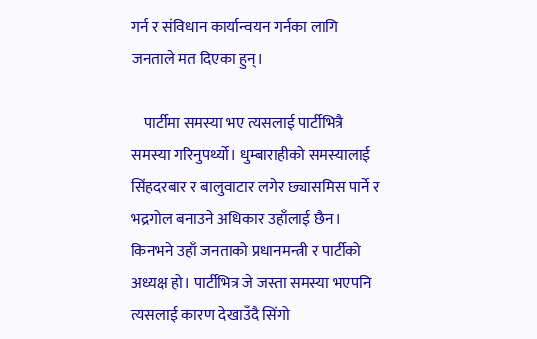गर्न र संविधान कार्यान्वयन गर्नका लागि जनताले मत दिएका हुन्।

    पार्टीमा समस्या भए त्यसलाई पार्टीभित्रै समस्या गरिनुपर्थ्यो। धुम्बाराहीको समस्यालाई सिंहदरबार र बालुवाटार लगेर छ्यासमिस पार्ने र भद्रगोल बनाउने अधिकार उहाँलाई छैन। किनभने उहाँ जनताको प्रधानमन्त्री र पार्टीको अध्यक्ष हो। पार्टीभित्र जे जस्ता समस्या भएपनि त्यसलाई कारण देखाउँदै सिंगो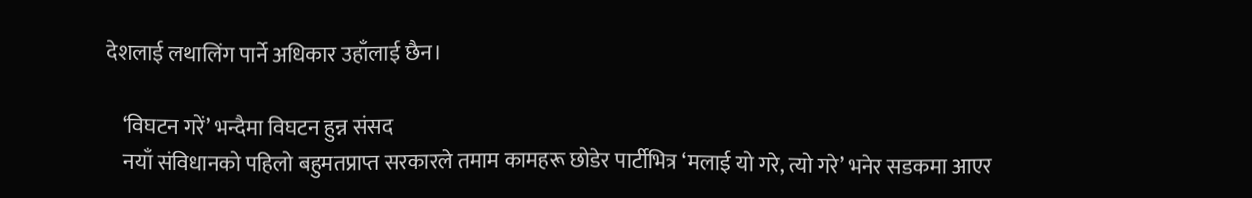देशलाई लथालिंग पार्ने अधिकार उहाँलाई छैन।

    ‘विघटन गरें’ भन्दैमा विघटन हुन्न संसद
    नयाँ संविधानको पहिलो बहुमतप्राप्त सरकारले तमाम कामहरू छोडेर पार्टीभित्र ‘मलाई यो गरे, त्यो गरे’ भनेर सडकमा आएर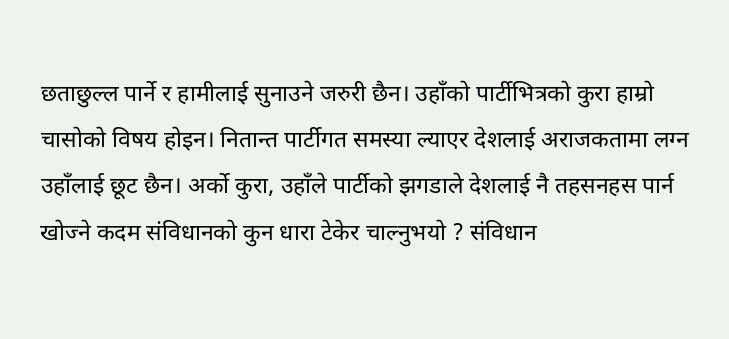छताछुल्ल पार्ने र हामीलाई सुनाउने जरुरी छैन। उहाँको पार्टीभित्रको कुरा हाम्रो चासोको विषय होइन। नितान्त पार्टीगत समस्या ल्याएर देशलाई अराजकतामा लग्न उहाँलाई छूट छैन। अर्को कुरा, उहाँले पार्टीको झगडाले देशलाई नै तहसनहस पार्न खोज्ने कदम संविधानको कुन धारा टेकेर चाल्नुभयो ? संविधान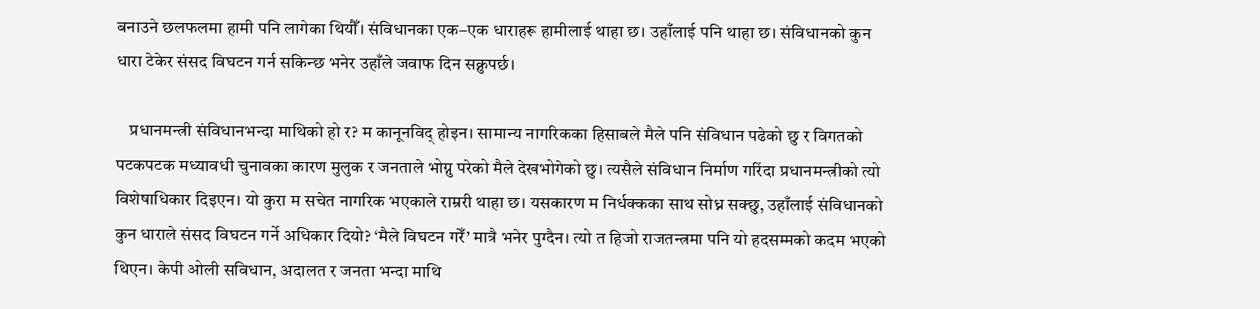बनाउने छलफलमा हामी पनि लागेका थियौँ। संविधानका एक–एक धाराहरू हामीलाई थाहा छ। उहाँलाई पनि थाहा छ। संविधानको कुन धारा टेकेर संसद विघटन गर्न सकिन्छ भनेर उहाँले जवाफ दिन सक्नुपर्छ।

    प्रधानमन्त्री संविधानभन्दा माथिको हो र? म कानूनविद् होइन। सामान्य नागरिकका हिसाबले मैले पनि संविधान पढेको छु र विगतको पटकपटक मध्यावधी चुनावका कारण मुलुक र जनताले भोग्नु परेको मैले देखभोगेको छु। त्यसैले संविधान निर्माण गरिंदा प्रधानमन्त्रीको त्यो विशेषाधिकार दिइएन। यो कुरा म सचेत नागरिक भएकाले राम्ररी थाहा छ। यसकारण म निर्धक्कका साथ सोध्न सक्छु, उहाँलाई संविधानको कुन धाराले संसद विघटन गर्ने अधिकार दियो? ‘मैले विघटन गरेँ’ मात्रै भनेर पुग्दैन। त्यो त हिजो राजतन्त्रमा पनि यो हदसम्मको कदम भएको थिएन। केपी ओली सविधान, अदालत र जनता भन्दा माथि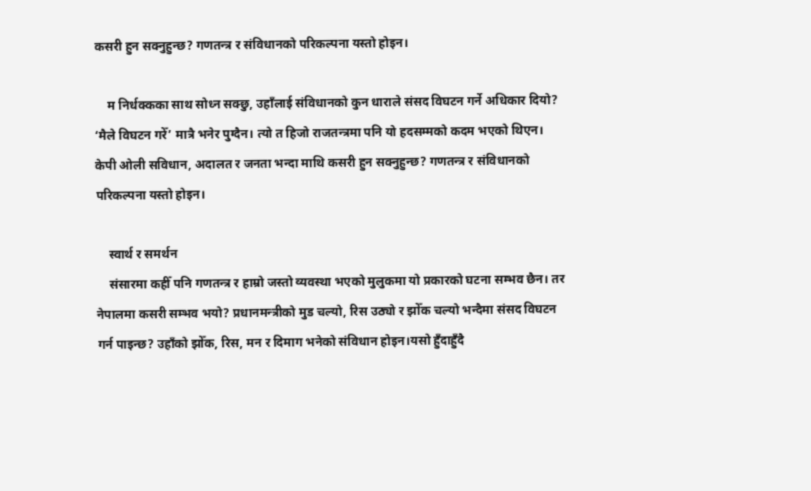कसरी हुन सक्नुहुन्छ? गणतन्त्र र संविधानको परिकल्पना यस्तो होइन।

    म निर्धक्कका साथ सोध्न सक्छु, उहाँलाई संविधानको कुन धाराले संसद विघटन गर्ने अधिकार दियो? ‘मैले विघटन गरेँ’ मात्रै भनेर पुग्दैन। त्यो त हिजो राजतन्त्रमा पनि यो हदसम्मको कदम भएको थिएन। केपी ओली सविधान, अदालत र जनता भन्दा माथि कसरी हुन सक्नुहुन्छ? गणतन्त्र र संविधानको परिकल्पना यस्तो होइन।

    स्वार्थ र समर्थन
    संसारमा कहीँ पनि गणतन्त्र र हाम्रो जस्तो व्यवस्था भएको मुलुकमा यो प्रकारको घटना सम्भव छैन। तर नेपालमा कसरी सम्भव भयो? प्रधानमन्त्रीको मुड चल्यो, रिस उठ्यो र झोँक चल्यो भन्दैमा संसद विघटन गर्न पाइन्छ? उहाँको झोँक, रिस, मन र दिमाग भनेको संविधान होइन।यसो हुँदाहुँदै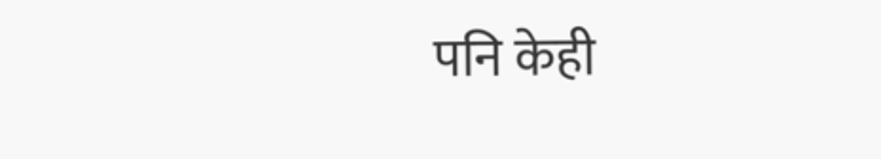पनि केही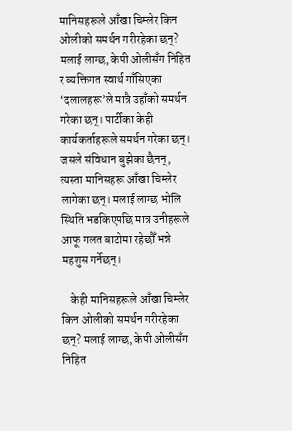मानिसहरूले आँखा चिम्लेर किन ओलीको समर्थन गरीरहेका छन्? मलाई लाग्छ, केपी ओलीसँग निहित र व्यक्तिगत स्वार्थ गाँसिएका ‘दलालहरू’ले मात्रै उहाँको समर्थन गरेका छन्। पार्टीका केही कार्यकर्ताहरूले समर्थन गरेका छन्। जसले संविधान बुझेका छैनन्, त्यस्ता मानिसहरू आँखा चिम्लेर लागेका छन्। मलाई लाग्छ भोलि स्थिति भडकिएपछि मात्र उनीहरूले आफू गलत बाटोमा रहेछौँ भन्ने महशुस गर्नेछन्।

    केही मानिसहरूले आँखा चिम्लेर किन ओलीको समर्थन गरीरहेका छन्? मलाई लाग्छ, केपी ओलीसँग निहित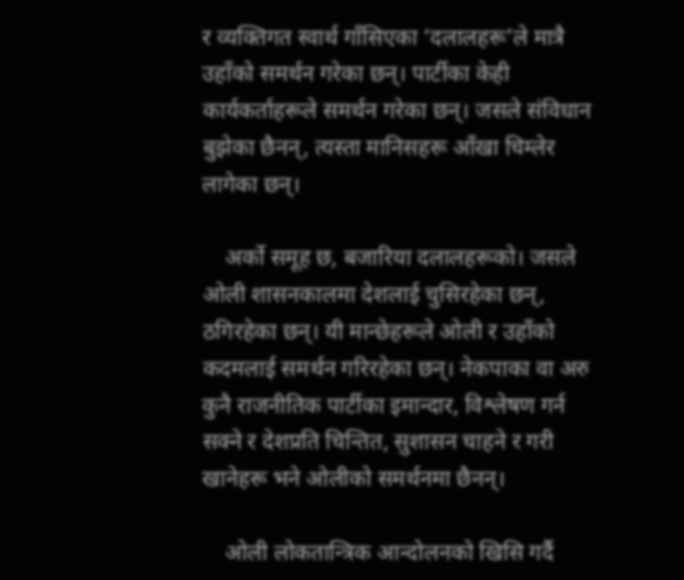र व्यक्तिगत स्वार्थ गाँसिएका ‘दलालहरू’ले मात्रै उहाँको समर्थन गरेका छन्। पार्टीका केही कार्यकर्ताहरूले समर्थन गरेका छन्। जसले संविधान बुझेका छैनन्, त्यस्ता मानिसहरू आँखा चिम्लेर लागेका छन्।

    अर्को समूह छ, बजारिया दलालहरूको। जसले ओली शासनकालमा देशलाई चुसिरहेका छन्, ठगिरहेका छन्। यी मान्छेहरूले ओली र उहाँको कदमलाई समर्थन गरिरहेका छन्। नेकपाका वा अरु कुनै राजनीतिक पार्टीका इमान्दार, विश्लेषण गर्न सक्ने र देशप्रति चिन्तित, सुशासन चाहने र गरी खानेहरू भने ओलीको समर्थनमा छैनन्।

    ओली लोकतान्त्रिक आन्दोलनको खिसि गर्दै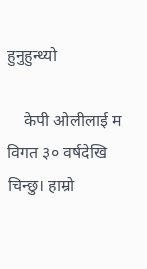हुनुहुन्थ्यो

    केपी ओलीलाई म विगत ३० वर्षदेखि चिन्छु। हाम्रो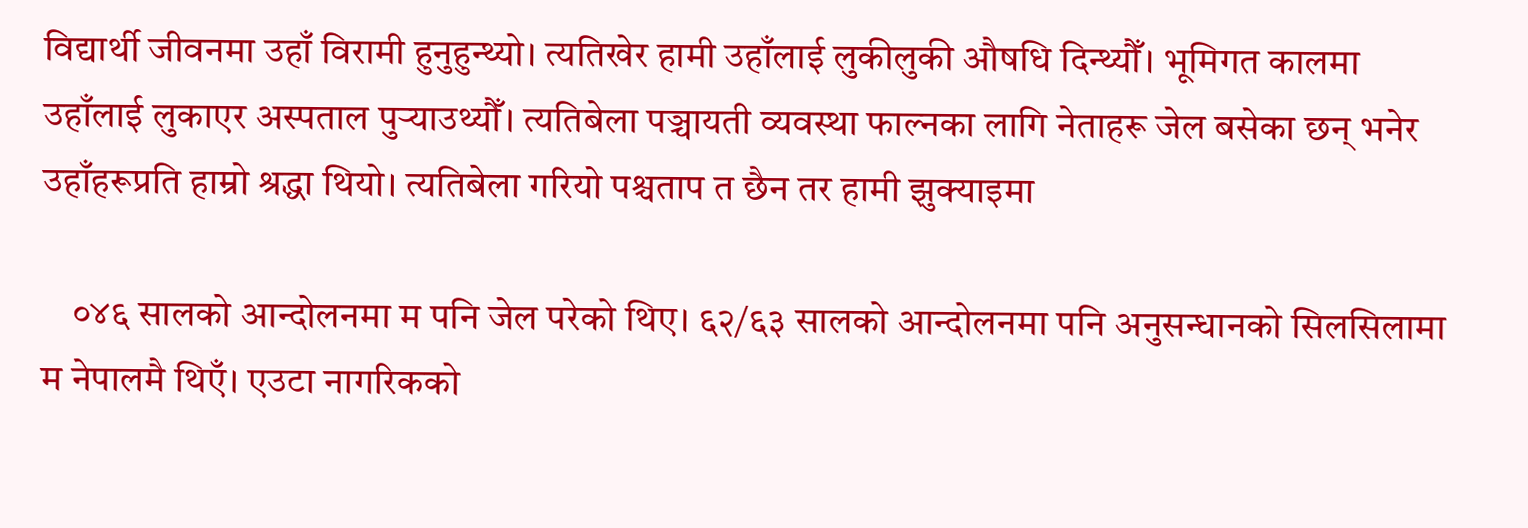विद्यार्थी जीवनमा उहाँ विरामी हुनुहुन्थ्यो। त्यतिखेर हामी उहाँलाई लुकीलुकी औषधि दिन्थ्यौँ। भूमिगत कालमा उहाँलाई लुकाएर अस्पताल पुर्‍याउथ्यौँ। त्यतिबेला पञ्चायती व्यवस्था फाल्नका लागि नेताहरू जेल बसेका छन् भनेर उहाँहरूप्रति हाम्रो श्रद्धा थियो। त्यतिबेला गरियो पश्चताप त छैन तर हामी झुक्याइमा

    ०४६ सालको आन्दोलनमा म पनि जेल परेको थिए। ६२/६३ सालको आन्दोलनमा पनि अनुसन्धानको सिलसिलामा म नेपालमै थिएँ। एउटा नागरिकको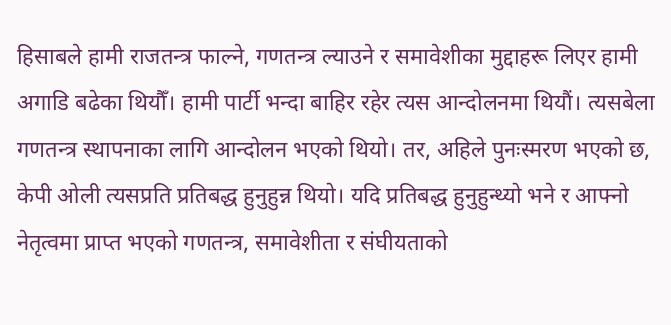हिसाबले हामी राजतन्त्र फाल्ने, गणतन्त्र ल्याउने र समावेशीका मुद्दाहरू लिएर हामी अगाडि बढेका थियौँ। हामी पार्टी भन्दा बाहिर रहेर त्यस आन्दोलनमा थियौं। त्यसबेला गणतन्त्र स्थापनाका लागि आन्दोलन भएको थियो। तर, अहिले पुनःस्मरण भएको छ, केपी ओली त्यसप्रति प्रतिबद्ध हुनुहुन्न थियो। यदि प्रतिबद्ध हुनुहुन्थ्यो भने र आफ्नो नेतृत्वमा प्राप्त भएको गणतन्त्र, समावेशीता र संघीयताको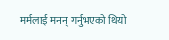मर्मलाई मनन् गर्नुभएको थियो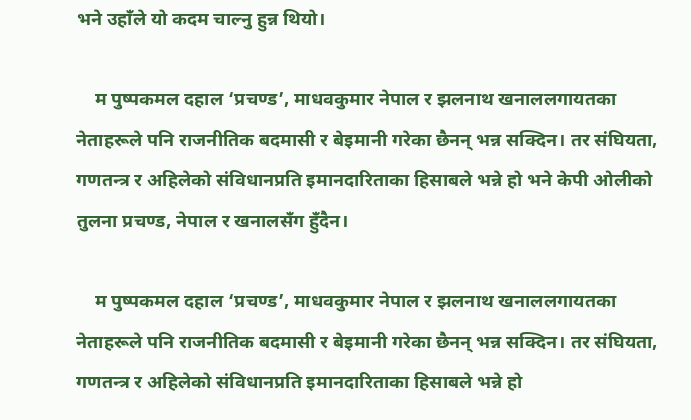भने उहाँले यो कदम चाल्नु हुन्न थियो।

    म पुष्पकमल दहाल ‘प्रचण्ड’, माधवकुमार नेपाल र झलनाथ खनाललगायतका नेताहरूले पनि राजनीतिक बदमासी र बेइमानी गरेका छैनन् भन्न सक्दिन। तर संघियता, गणतन्त्र र अहिलेको संविधानप्रति इमानदारिताका हिसाबले भन्ने हो भने केपी ओलीको तुलना प्रचण्ड, नेपाल र खनालसँग हुँदैन।

    म पुष्पकमल दहाल ‘प्रचण्ड’, माधवकुमार नेपाल र झलनाथ खनाललगायतका नेताहरूले पनि राजनीतिक बदमासी र बेइमानी गरेका छैनन् भन्न सक्दिन। तर संघियता, गणतन्त्र र अहिलेको संविधानप्रति इमानदारिताका हिसाबले भन्ने हो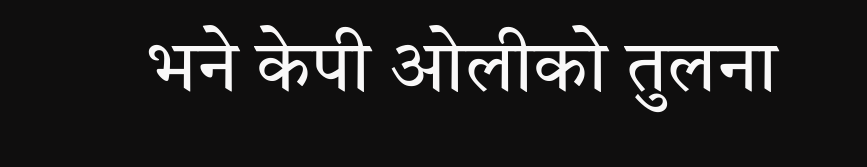भने केपी ओलीको तुलना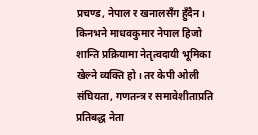प्रचण्ड, नेपाल र खनालसँग हुँदैन। किनभने माधवकुमार नेपाल हिजो शान्ति प्रक्रियामा नेतृत्वदायी भूमिका खेल्ने व्यक्ति हो। तर केपी ओली संघियता, गणतन्त्र र समावेशीताप्रति प्रतिबद्ध नेता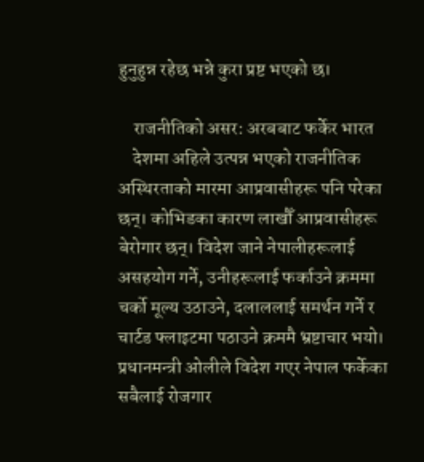हुनुहुन्न रहेछ भन्ने कुरा प्रष्ट भएको छ।

    राजनीतिको असर: अरबबाट फर्केर भारत
    देशमा अहिले उत्पन्न भएको राजनीतिक अस्थिरताको मारमा आप्रवासीहरू पनि परेका छन्। कोभिडका कारण लाखौँ आप्रवासीहरू बेरोगार छन्। विदेश जाने नेपालीहरूलाई असहयोग गर्ने, उनीहरूलाई फर्काउने क्रममा चर्को मूल्य उठाउने, दलाललाई समर्थन गर्ने र चार्टड फ्लाइटमा पठाउने क्रममै भ्रष्टाचार भयो। प्रधानमन्त्री ओलीले विदेश गएर नेपाल फर्केका सबैलाई रोजगार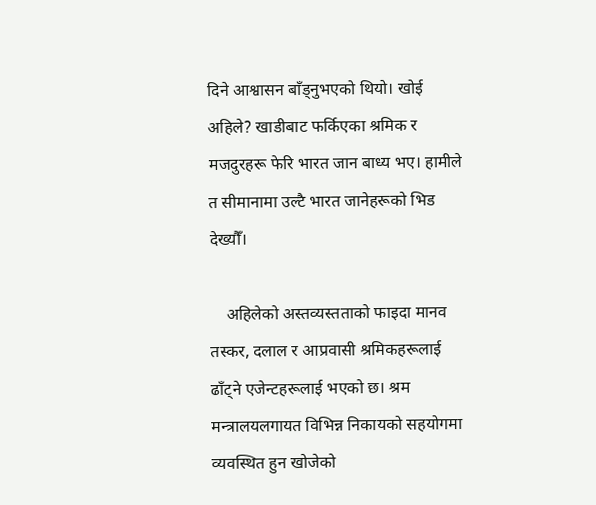दिने आश्वासन बाँड्नुभएको थियो। खोई अहिले? खाडीबाट फर्किएका श्रमिक र मजदुरहरू फेरि भारत जान बाध्य भए। हामीले त सीमानामा उल्टै भारत जानेहरूको भिड देख्यौँ।

    अहिलेको अस्तव्यस्तताको फाइदा मानव तस्कर, दलाल र आप्रवासी श्रमिकहरूलाई ढाँट्ने एजेन्टहरूलाई भएको छ। श्रम मन्त्रालयलगायत विभिन्न निकायको सहयोगमा व्यवस्थित हुन खोजेको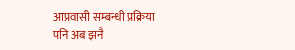आप्रवासी सम्बन्धी प्रक्रिया पनि अब झनै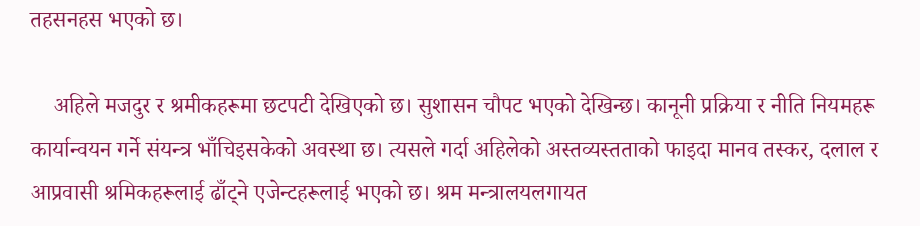तहसनहस भएको छ।

    अहिले मजदुर र श्रमीकहरूमा छटपटी देखिएको छ। सुशासन चौपट भएको देखिन्छ। कानूनी प्रक्रिया र नीति नियमहरू कार्यान्वयन गर्ने संयन्त्र भाँचिइसकेको अवस्था छ। त्यसले गर्दा अहिलेको अस्तव्यस्तताको फाइदा मानव तस्कर, दलाल र आप्रवासी श्रमिकहरूलाई ढाँट्ने एजेन्टहरूलाई भएको छ। श्रम मन्त्रालयलगायत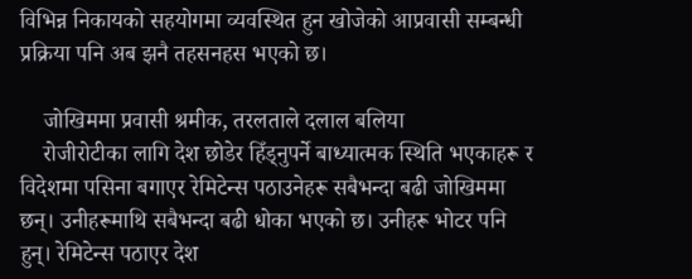विभिन्न निकायको सहयोगमा व्यवस्थित हुन खोजेको आप्रवासी सम्बन्धी प्रक्रिया पनि अब झनै तहसनहस भएको छ।

    जोखिममा प्रवासी श्रमीक, तरलताले दलाल बलिया
    रोजीरोटीका लागि देश छोडेर हिँड्नुपर्ने बाध्यात्मक स्थिति भएकाहरू र विदेशमा पसिना बगाएर रेमिटेन्स पठाउनेहरू सबैभन्दा बढी जोखिममा छन्। उनीहरूमाथि सबैभन्दा बढी धोका भएको छ। उनीहरू भोटर पनि हुन्। रेमिटेन्स पठाएर देश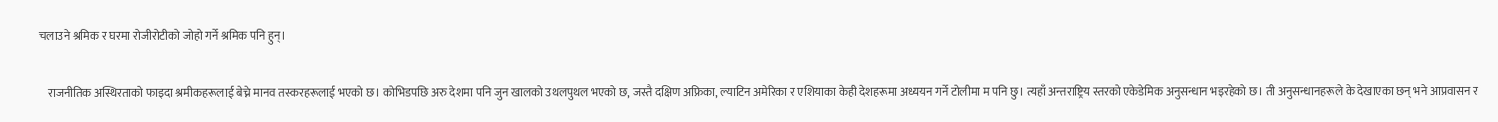चलाउने श्रमिक र घरमा रोजीरोटीको जोहो गर्ने श्रमिक पनि हुन्।

    राजनीतिक अस्थिरताको फाइदा श्रमीकहरूलाई बेच्ने मानव तस्करहरूलाई भएको छ। कोभिडपछि अरु देशमा पनि जुन खालको उथलपुथल भएको छ, जस्तै दक्षिण अफ्रिका, ल्याटिन अमेरिका र एशियाका केही देशहरूमा अध्ययन गर्ने टोलीमा म पनि छु। त्यहाँ अन्तराष्ट्रिय स्तरको एकेडेमिक अनुसन्धान भइरहेको छ। ती अनुसन्धानहरूले के देखाएका छन् भने आप्रवासन र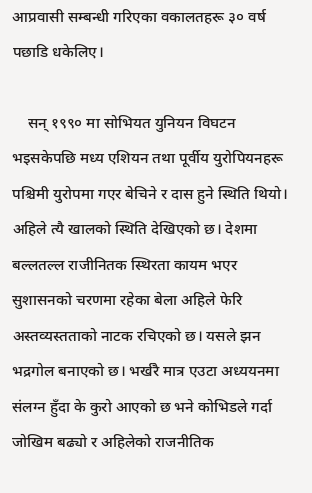आप्रवासी सम्बन्धी गरिएका वकालतहरू ३० वर्ष पछाडि धकेलिए।

    सन् १९९० मा सोभियत युनियन विघटन भइसकेपछि मध्य एशियन तथा पूर्वीय युरोपियनहरू पश्चिमी युरोपमा गएर बेचिने र दास हुने स्थिति थियो। अहिले त्यै खालको स्थिति देखिएको छ। देशमा बल्लतल्ल राजीनितक स्थिरता कायम भएर सुशासनको चरणमा रहेका बेला अहिले फेरि अस्तव्यस्तताको नाटक रचिएको छ। यसले झन भद्रगोल बनाएको छ। भर्खरै मात्र एउटा अध्ययनमा संलग्न हुँदा के कुरो आएको छ भने कोभिडले गर्दा जोखिम बढ्यो र अहिलेको राजनीतिक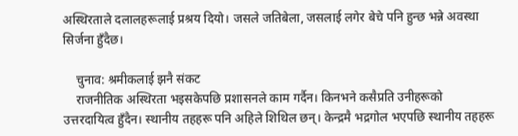अस्थिरताले दलालहरूलाई प्रश्रय दियो। जसले जतिबेला, जसलाई लगेर बेचे पनि हुन्छ भन्ने अवस्था सिर्जना हुँदैछ।

    चुनाव: श्रमीकलाई झनै संकट
    राजनीतिक अस्थिरता भइसकेपछि प्रशासनले काम गर्दैन। किनभने कसैप्रति उनीहरूको उत्तरदायित्व हुँदैन। स्थानीय तहहरू पनि अहिले शिथिल छन्। केन्द्रमै भद्रगोल भएपछि स्थानीय तहहरू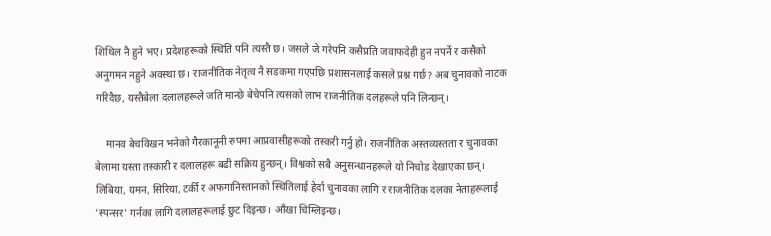शिथिल नै हुने भए। प्रदेशहरूको स्थिति पनि त्यस्तै छ। जसले जे गरेपनि कसैप्रति जवाफदेही हुन नपर्ने र कसैको अनुगमन नहुने अवस्था छ। राजनीतिक नेतृत्व नै सडकमा गएपछि प्रशासनलाई कसले प्रश्न गर्छ? अब चुनावको नाटक गरिदैछ, यस्तैबेला दलालहरूले जति मान्छे बेचेपनि त्यसको लाभ राजनीतिक दलहरूले पनि लिन्छन्।

    मानव बेचविखन भनेको गैरकानूनी रुपमा आप्रवासीहरूको तस्करी गर्नु हो। राजनीतिक अस्तव्यस्तता र चुनावका बेलामा यस्ता तस्कारी र दलालहरू बढी सक्रिय हुन्छन्। विश्वको सबै अनुसन्धानहरूले यो निचोड देखाएका छन्। लिबिया, यमन, सिरिया, टर्की र अफगानिस्तानको स्थितिलाई हेर्दा चुनावका लागि र राजनीतिक दलका नेताहरूलाई ‘स्पन्सर’ गर्नका लागि दलालहरूलाई छुट दिइन्छ। आँखा चिम्लिइन्छ।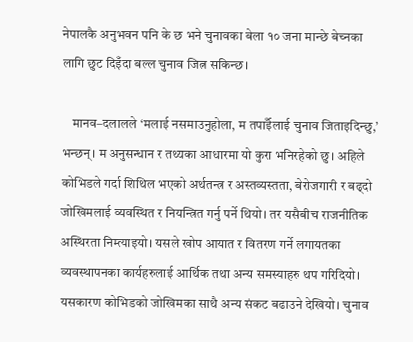नेपालकै अनुभवन पनि के छ भने चुनावका बेला १० जना मान्छे बेच्नका लागि छुट दिइँदा बल्ल चुनाव जित्न सकिन्छ।

    मानव–दलालले ‘मलाई नसमाउनुहोला, म तपाईँलाई चुनाव जिताइदिन्छु,’ भन्छन्। म अनुसन्धान र तथ्यका आधारमा यो कुरा भनिरहेको छु। अहिले कोभिडले गर्दा शिथिल भएको अर्थतन्त्र र अस्तव्यस्तता, बेरोजगारी र बढ्दो जोखिमलाई व्यवस्थित र नियन्त्रित गर्नु पर्ने थियो। तर यसैबीच राजनीतिक अस्थिरता निम्त्याइयो। यसले खोप आयात र वितरण गर्ने लगायतका व्यवस्थापनका कार्यहरुलाई आर्थिक तथा अन्य समस्याहरु थप गरिदियो। यसकारण कोभिडको जोखिमका साथै अन्य संकट बढाउने देखियो। चुनाव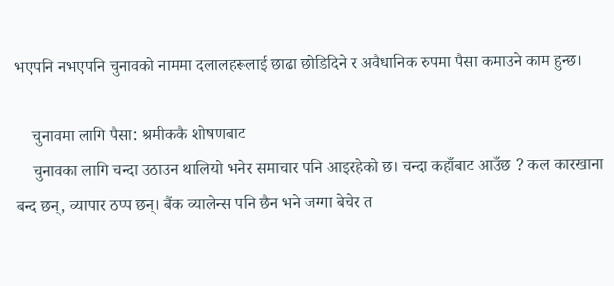भएपनि नभएपनि चुनावको नाममा दलालहरूलाई छाढा छोडिदिने र अवैधानिक रुपमा पैसा कमाउने काम हुन्छ।

    चुनावमा लागि पैसा: श्रमीककै शोषणबाट
    चुनावका लागि चन्दा उठाउन थालियो भनेर समाचार पनि आइरहेको छ। चन्दा कहाँबाट आउँछ ? कल कारखाना बन्द छन्, व्यापार ठप्प छन्। बैंक व्यालेन्स पनि छैन भने जग्गा बेचेर त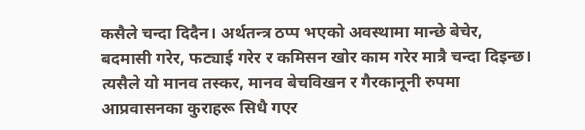कसैले चन्दा दिदैन। अर्थतन्त्र ठप्प भएको अवस्थामा मान्छे बेचेर, बदमासी गरेर, फट्याई गरेर र कमिसन खोर काम गरेर मात्रै चन्दा दिइन्छ। त्यसैले यो मानव तस्कर, मानव बेचविखन र गैरकानूनी रुपमा आप्रवासनका कुराहरू सिधै गएर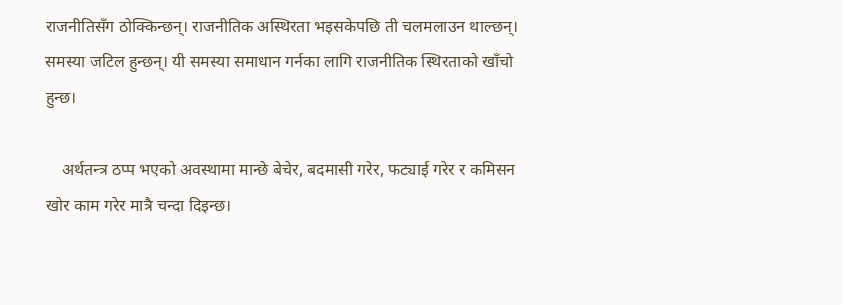राजनीतिसँग ठोक्किन्छन्। राजनीतिक अस्थिरता भइसकेपछि ती चलमलाउन थाल्छन्। समस्या जटिल हुन्छन्। यी समस्या समाधान गर्नका लागि राजनीतिक स्थिरताको खाँचो हुन्छ।

    अर्थतन्त्र ठप्प भएको अवस्थामा मान्छे बेचेर, बदमासी गरेर, फट्याई गरेर र कमिसन खोर काम गरेर मात्रै चन्दा दिइन्छ।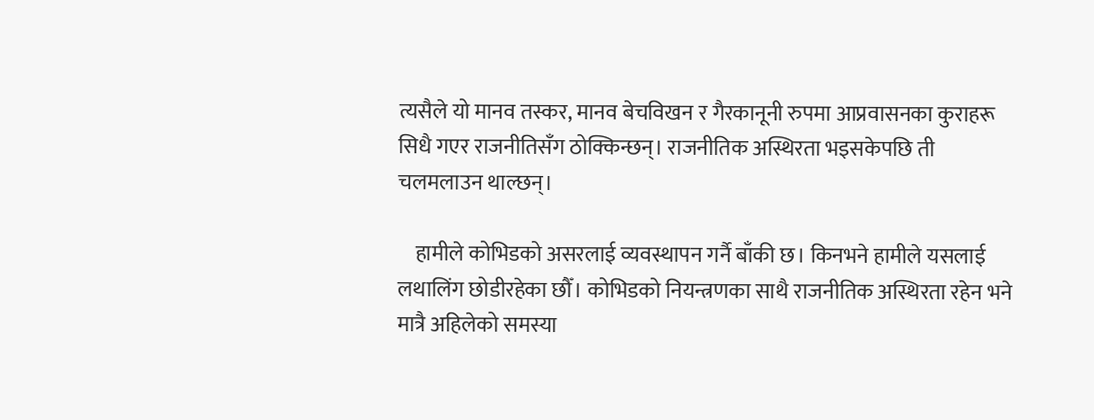त्यसैले यो मानव तस्कर, मानव बेचविखन र गैरकानूनी रुपमा आप्रवासनका कुराहरू सिधै गएर राजनीतिसँग ठोक्किन्छन्। राजनीतिक अस्थिरता भइसकेपछि ती चलमलाउन थाल्छन्।

    हामीले कोभिडको असरलाई व्यवस्थापन गर्नै बाँकी छ। किनभने हामीले यसलाई लथालिंग छोडीरहेका छौँ। कोभिडको नियन्त्रणका साथै राजनीतिक अस्थिरता रहेन भने मात्रै अहिलेको समस्या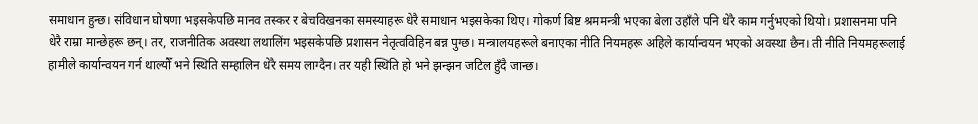समाधान हुन्छ। संविधान घोषणा भइसकेपछि मानव तस्कर र बेचविखनका समस्याहरू धेरै समाधान भइसकेका थिए। गोकर्ण बिष्ट श्रममन्त्री भएका बेला उहाँले पनि धेरै काम गर्नुभएको थियो। प्रशासनमा पनि धेरै राम्रा मान्छेहरू छन्। तर, राजनीतिक अवस्था लथालिंग भइसकेपछि प्रशासन नेतृत्वविहिन बन्न पुग्छ। मन्त्रालयहरूले बनाएका नीति नियमहरू अहिले कार्यान्वयन भएको अवस्था छैन। ती नीति नियमहरूलाई हामीले कार्यान्वयन गर्न थाल्यौँ भने स्थिति सम्हालिन धेरै समय लाग्दैन। तर यही स्थिति हो भने झन्झन जटिल हुँदै जान्छ।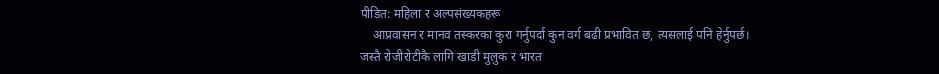पीडित: महिला र अल्पसंख्यकहरू
    आप्रवासन र मानव तस्करका कुरा गर्नुपर्दा कुन वर्ग बढी प्रभावित छ, त्यसलाई पनि हेर्नुपर्छ। जस्तै रोजीरोटीकै लागि खाडी मुलुक र भारत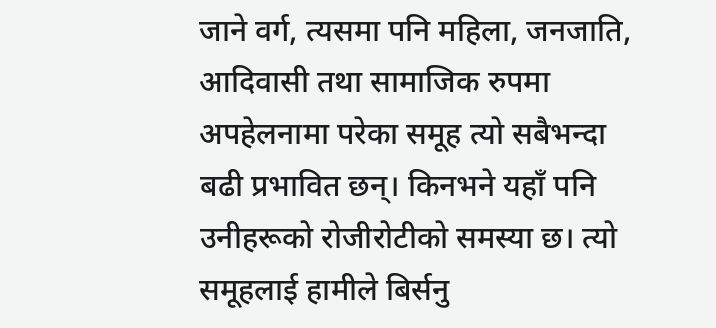जाने वर्ग, त्यसमा पनि महिला, जनजाति, आदिवासी तथा सामाजिक रुपमा अपहेलनामा परेका समूह त्यो सबैभन्दा बढी प्रभावित छन्। किनभने यहाँ पनि उनीहरूको रोजीरोटीको समस्या छ। त्यो समूहलाई हामीले बिर्सनु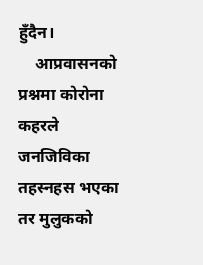हुँदैन।
    आप्रवासनको प्रश्नमा कोरोना कहरले जनजिविका तहस्नहस भएका तर मुलुकको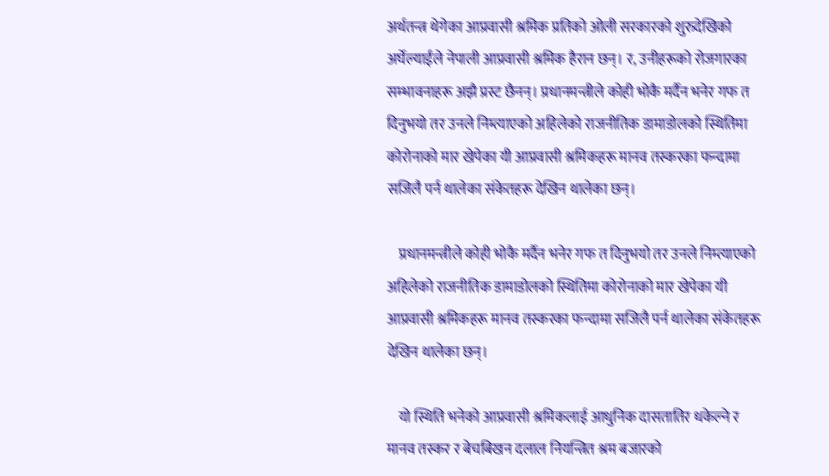अर्थतन्त्र थेगेका आप्रवासी श्रमिक प्रतिको ओली सरकारको शुरुदेखिको अर्घेल्याईंले नेपाली आप्रवासी श्रमिक हैरान छन्। र, उनीहरूको रोजगारका सम्भावनाहरू अझै प्रस्ट छैनन्। प्रधानमन्त्रीले कोही भोकै मर्दैन भनेर गफ त दिनुभयो तर उनले निम्त्याएको अहिलेको राजनीतिक डामाडोलको स्थितिमा कोरोनाको मार खेपेका यी आप्रवासी श्रमिकहरू मानव तस्करका फन्दामा सजिलै पर्न थालेका संकेतहरू देखिन थालेका छन्।

    प्रधानमन्त्रीले कोही भोकै मर्दैन भनेर गफ त दिनुभयो तर उनले निम्त्याएको अहिलेको राजनीतिक डामाडोलको स्थितिमा कोरोनाको मार खेपेका यी आप्रवासी श्रमिकहरू मानव तस्करका फन्दामा सजिलै पर्न थालेका संकेतहरू देखिन थालेका छन्।

    यो स्थिति भनेको आप्रवासी श्रमिकलाई आधुनिक दासतातिर धकेल्ने र मानव तस्कर र बेचबिखन दलाल नियन्त्रित श्रम बजारको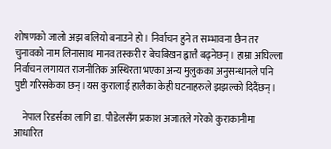शोषणको जालो अझ बलियो बनाउने हो। निर्वाचन हुने त सम्भावना छैन तर चुनावको नाम लिनासाथ मानव तस्करी र बेचबिखन ह्वात्तै बढ्नेछन्। हाम्रा अघिल्ला निर्वाचन लगायत राजनीतिक अस्थिरता भएका अन्य मुलुकका अनुसन्धानले पनि पुष्टी गरिसकेका छन्।यस कुरालाई हालैका केही घटनाहरुले झझल्को दिदैंछन्।

    नेपाल रिडर्सका लागि डा. पौडेलसँग प्रकाश अजातले गरेको कुराकानीमा आधारित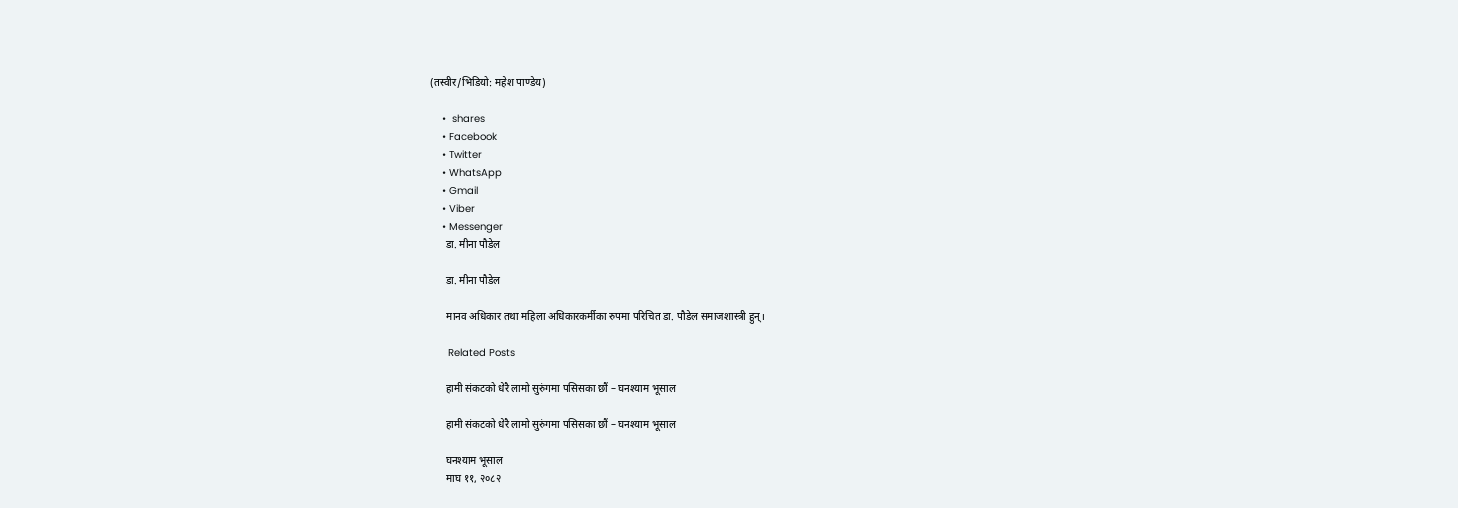(तस्वीर/भिडियो: महेश पाण्डेय)

    •  shares
    • Facebook
    • Twitter
    • WhatsApp
    • Gmail
    • Viber
    • Messenger
      डा. मीना पौडेल

      डा. मीना पौडेल

      मानव अधिकार तथा महिला अधिकारकर्मीका रुपमा परिचित डा. पौडेल समाजशास्त्री हुन्।

      Related Posts

      हामी संकटको धेरै लामो सुरुंगमा पसिसका छौं – घनश्याम भूसाल

      हामी संकटको धेरै लामो सुरुंगमा पसिसका छौं – घनश्याम भूसाल

      घनश्याम भूसाल
      माघ ११, २०८२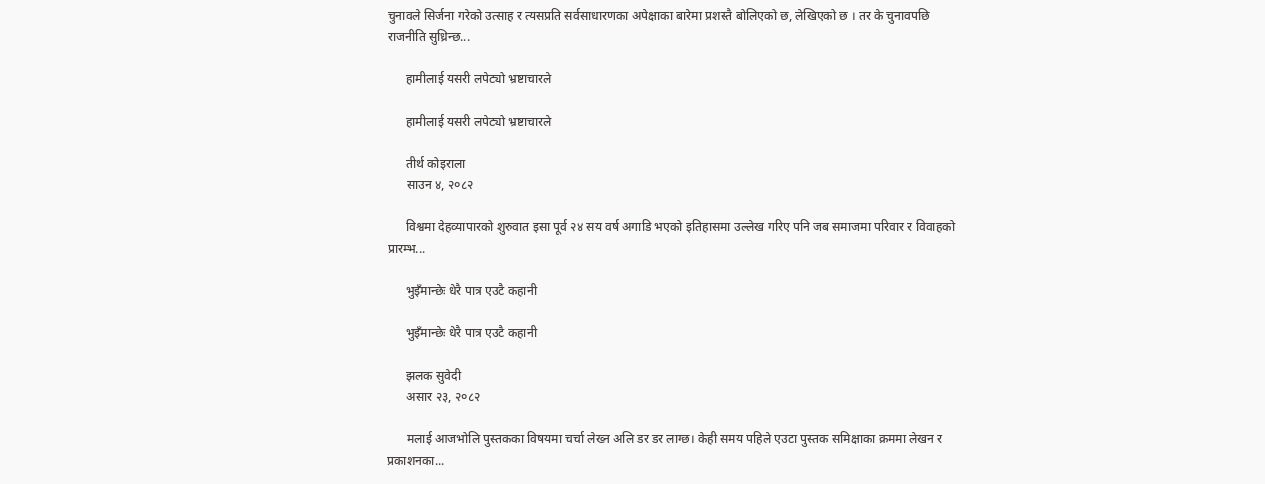चुनावले सिर्जना गरेको उत्साह र त्यसप्रति सर्वसाधारणका अपेक्षाका बारेमा प्रशस्तै बोलिएको छ, लेखिएको छ । तर के चुनावपछि राजनीति सुध्रिन्छ...

      हामीलाई यसरी लपेट्यो भ्रष्टाचारले

      हामीलाई यसरी लपेट्यो भ्रष्टाचारले

      तीर्थ कोइराला
      साउन ४, २०८२

      विश्वमा देहव्यापारको शुरुवात इसा पूर्व २४ सय वर्ष अगाडि भएको इतिहासमा उल्लेख गरिए पनि जब समाजमा परिवार र विवाहको प्रारम्भ...

      भुइँमान्छेः धेरै पात्र एउटै कहानी

      भुइँमान्छेः धेरै पात्र एउटै कहानी

      झलक सुवेदी
      असार २३, २०८२

      मलाई आजभोलि पुस्तकका विषयमा चर्चा लेख्न अलि डर डर लाग्छ। केही समय पहिले एउटा पुस्तक समिक्षाका क्रममा लेखन र प्रकाशनका...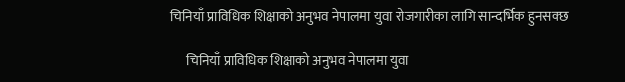चिनियाँ प्राविधिक शिक्षाको अनुभव नेपालमा युवा रोजगारीका लागि सान्दर्भिक हुनसक्छ

      चिनियाँ प्राविधिक शिक्षाको अनुभव नेपालमा युवा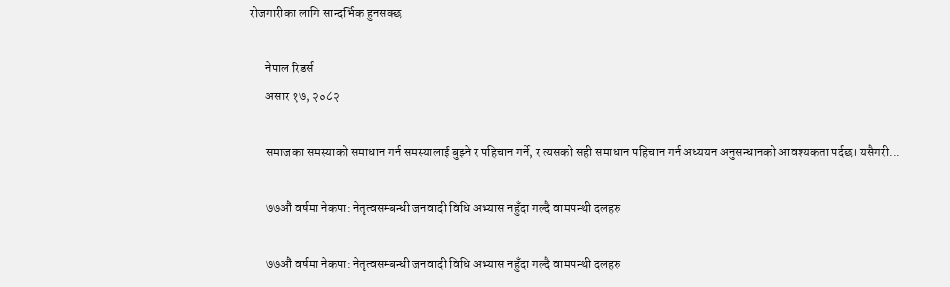रोजगारीका लागि सान्दर्भिक हुनसक्छ

      नेपाल रिडर्स
      असार १७, २०८२

      समाजका समस्याको समाधान गर्न समस्यालाई बुझ्ने र पहिचान गर्ने, र त्यसको सही समाधान पहिचान गर्न अध्ययन अनुसन्धानको आवश्यकता पर्दछ। यसैगरी...

      ७७औं वर्षमा नेकपा: नेतृत्वसम्बन्धी जनवादी विधि अभ्यास नहुँदा गल्दै वामपन्थी दलहरु

      ७७औं वर्षमा नेकपा: नेतृत्वसम्बन्धी जनवादी विधि अभ्यास नहुँदा गल्दै वामपन्थी दलहरु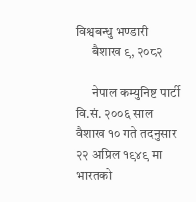विश्वबन्धु भण्डारी
      बैशाख ९, २०८२

      नेपाल कम्युनिष्ट पार्टी वि.सं. २००६ साल वैशाख १० गते तदनुसार २२ अप्रिल १९४९ मा भारतको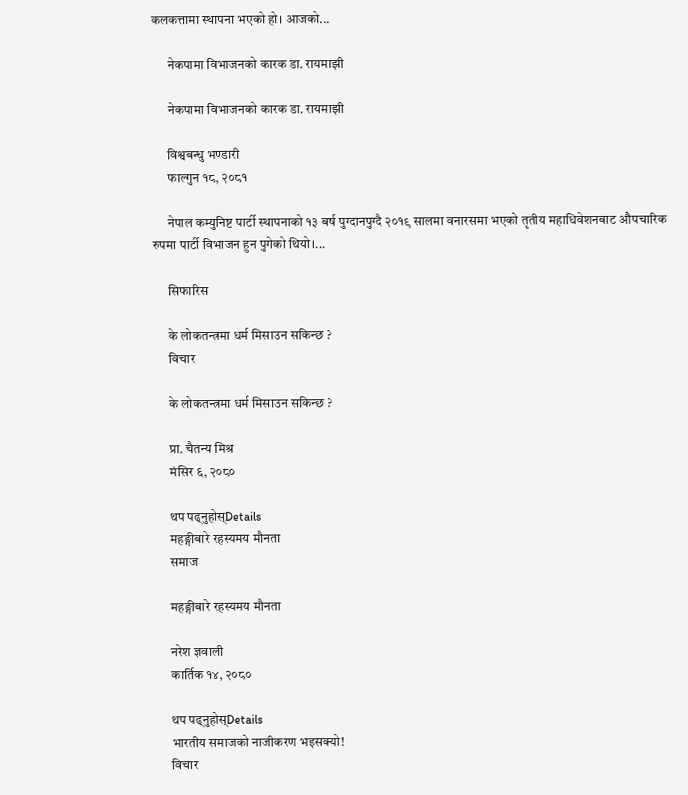कलकत्तामा स्थापना भएको हो। आजको...

      नेकपामा विभाजनको कारक डा. रायमाझी

      नेकपामा विभाजनको कारक डा. रायमाझी

      विश्वबन्धु भण्डारी
      फाल्गुन १८, २०८१

      नेपाल कम्युनिष्ट पार्टी स्थापनाको १३ बर्ष पुग्दानपुग्दै २०१९ सालमा वनारसमा भएको तृतीय महाधिवेशनबाट औपचारिक रुपमा पार्टी विभाजन हुन पुगेको थियो।...

      सिफारिस

      के लोकतन्त्रमा धर्म मिसाउन सकिन्छ ?
      विचार

      के लोकतन्त्रमा धर्म मिसाउन सकिन्छ ?

      प्रा. चैतन्य मिश्र
      मंसिर ६, २०८०

      थप पढ्नुहोस्Details
      महङ्गीबारे रहस्यमय मौनता
      समाज

      महङ्गीबारे रहस्यमय मौनता

      नरेश ज्ञवाली
      कार्तिक १४, २०८०

      थप पढ्नुहोस्Details
      भारतीय समाजको नाजीकरण भइसक्यो!
      विचार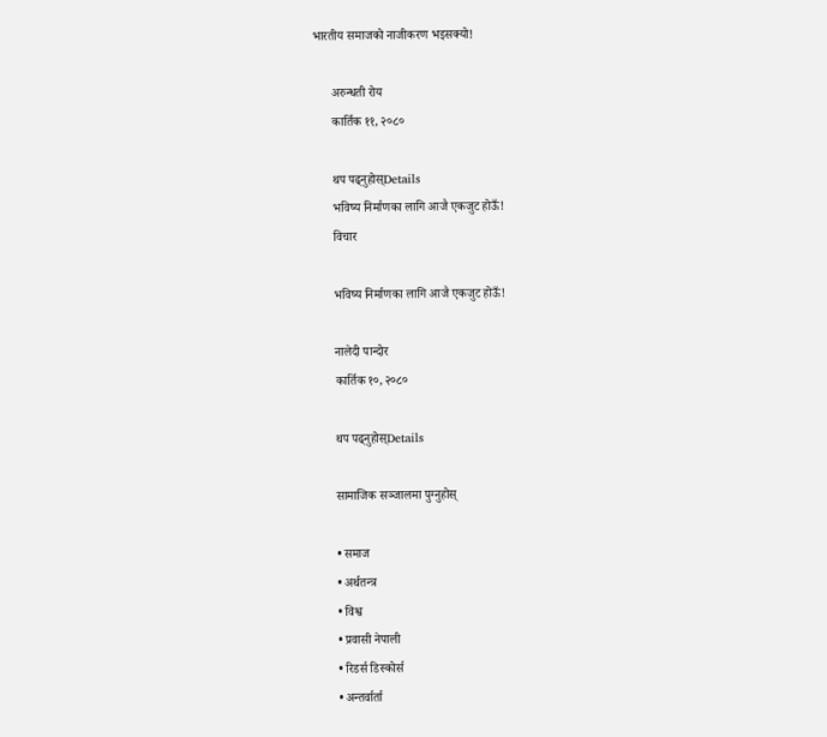भारतीय समाजको नाजीकरण भइसक्यो!

      अरुन्धती रोय
      कार्तिक ११, २०८०

      थप पढ्नुहोस्Details
      भविष्य निर्माणका लागि आजै एकजुट होऊँ!
      विचार

      भविष्य निर्माणका लागि आजै एकजुट होऊँ!

      नालेदी पान्दोर
      कार्तिक १०, २०८०

      थप पढ्नुहोस्Details

      सामाजिक सञ्जालमा पुग्नुहोस्

      • समाज
      • अर्थतन्त्र
      • विश्व
      • प्रवासी नेपाली
      • रिडर्स डिस्कोर्स
      • अन्तर्वार्ता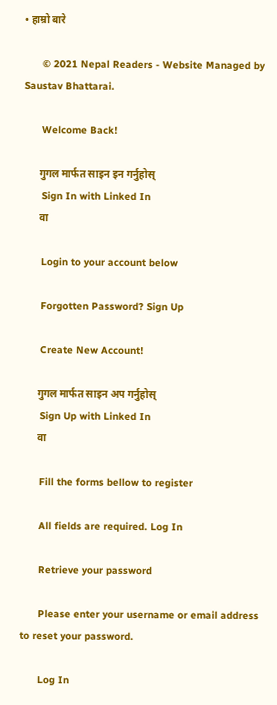• हाम्रो बारे

      © 2021 Nepal Readers - Website Managed by Saustav Bhattarai.

      Welcome Back!

      गुगल मार्फत साइन इन गर्नुहोस्
      Sign In with Linked In
      वा

      Login to your account below

      Forgotten Password? Sign Up

      Create New Account!

      गुगल मार्फत साइन अप गर्नुहोस्
      Sign Up with Linked In
      वा

      Fill the forms bellow to register

      All fields are required. Log In

      Retrieve your password

      Please enter your username or email address to reset your password.

      Log In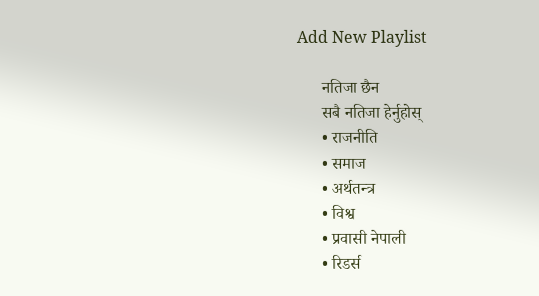Add New Playlist

      नतिजा छैन
      सबै नतिजा हेर्नुहोस्
      • राजनीति
      • समाज
      • अर्थतन्त्र
      • विश्व
      • प्रवासी नेपाली
      • रिडर्स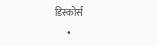डिस्कोर्स
      •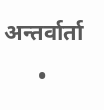अन्तर्वार्ता
      •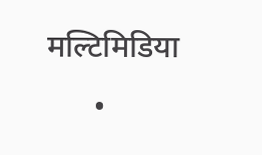मल्टिमिडिया
      •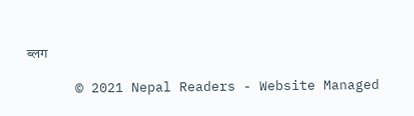ब्लग

      © 2021 Nepal Readers - Website Managed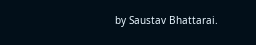by Saustav Bhattarai.